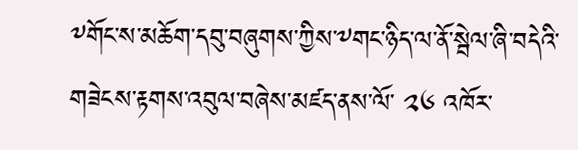༸གོང་ས་མཆོག་དབུ་བཞུགས་ཀྱིས་༸གང་ཉིད་ལ་ནོ་སྦེལ་ཞི་བདེའི་གཟེངས་རྟགས་འབུལ་བཞེས་མཛད་ནས་ལོ་ ༢༦ འཁོར་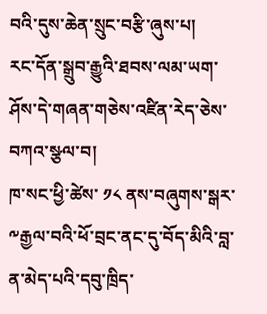བའི་དུས་ཆེན་སྲུང་བརྩི་ཞུས་པ།
རང་དོན་སྒྲུབ་རྒྱུའི་ཐབས་ལམ་ཡག་ཤོས་དེ་གཞན་གཅེས་འཛིན་རེད་ཅེས་བཀའ་སྩལ་བ།
ཁ་སང་ཕྱི་ཚེས་ ༡༨ ནས་བཞུགས་སྒར་༸རྒྱལ་བའི་ཕོ་བྲང་ནང་དུ་བོད་མིའི་བླ་ན་མེད་པའི་དབུ་ཁྲིད་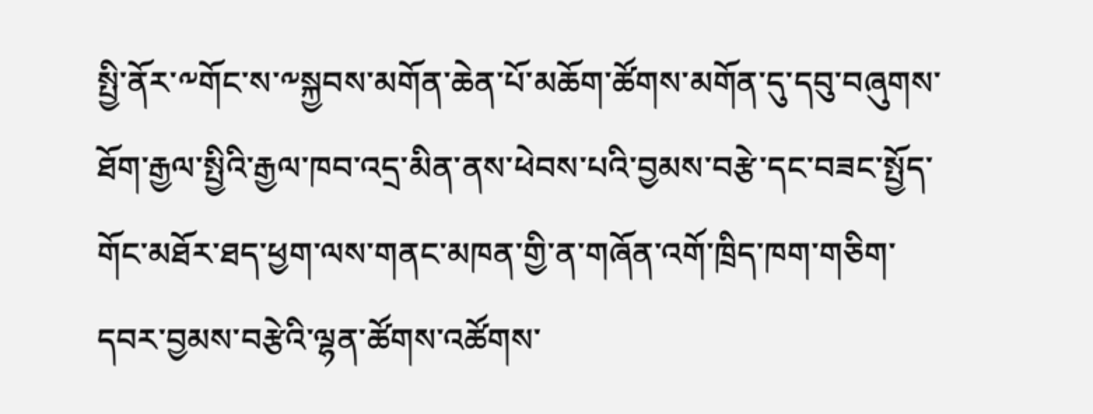སྤྱི་ནོར་༸གོང་ས་༸སྐྱབས་མགོན་ཆེན་པོ་མཆོག་ཚོགས་མགོན་དུ་དབུ་བཞུགས་ཐོག་རྒྱལ་སྤྱིའི་རྒྱལ་ཁབ་འདྲ་མིན་ནས་ཕེབས་པའི་བྱམས་བརྩེ་དང་བཟང་སྤྱོད་གོང་མཐོར་ཐད་ཕྱག་ལས་གནང་མཁན་གྱི་ན་གཞོན་འགོ་ཁྲིད་ཁག་གཅིག་དབར་བྱམས་བརྩེའི་ལྷན་ཚོགས་འཚོགས་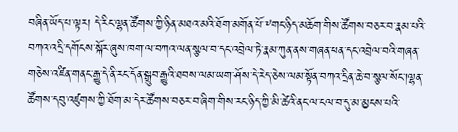བཞིན་ཡོད་པ་ལྟར། དེ་རིང་ལྷན་ཚོགས་ཀྱི་ཉིན་མཐའ་མའི་ཐོག་མགོན་པོ་༸གང་ཉིད་མཆོག་གིས་ཚོགས་བཅར་བ་རྣམ་པའི་བཀའ་འདྲི་དགོངས་སྐོར་ཞུས་ཁག་ལ་བཀའ་ལན་སྩལ་བ་དང་འབྲེལ་ཏེ་རྣམ་ཀུན་ནས་གཞན་ཕན་དང་འབྲེལ་བའི་གཞན་གཅེས་འཛིན་གནང་རྒྱུ་དེ་ནི་རང་དོན་སྒྲུབ་རྒྱུའི་ཐབས་ལམ་ཡག་ཤོས་དེ་རེད་ཅེས་ལམ་སྟོན་བཀའ་དྲིན་ཆེ་བ་སྩལ་སོང་།ལྷན་ཚོགས་དབུ་འཛུགས་ཀྱི་ཐོག་མ་དེར་ཚོགས་བཅར་བ་ཞིག་གིས་རང་ཉིད་ཀྱི་མི་ཚེའི་ནང་ལ་ངལ་བ་དུ་མ་མྱངས་པའི་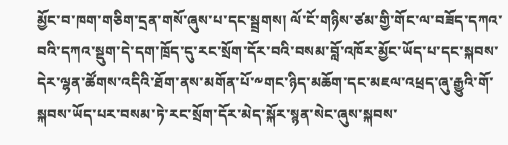མྱོང་བ་ཁག་གཅིག་དྲན་གསོ་ཞུས་པ་དང་སྦྲགས། ལོ་ངོ་གཉིས་ཙམ་གྱི་གོང་ལ་བཟོད་དཀའ་བའི་དཀའ་སྡུག་དེ་དག་ཁྲོད་དུ་རང་སྲོག་དོར་བའི་བསམ་བློ་འཁོར་མྱོང་ཡོད་པ་དང་སྐབས་དེར་ལྷན་ཚོགས་འདིའི་ཐོག་ནས་མགོན་པོ་༸གང་ཉིད་མཆོག་དང་མཇལ་འཕྲད་ཞུ་རྒྱུའི་གོ་སྐབས་ཡོད་པར་བསམ་ཏེ་རང་སྲོག་དོར་མེད་སྐོར་སྙན་སེང་ཞུས་སྐབས་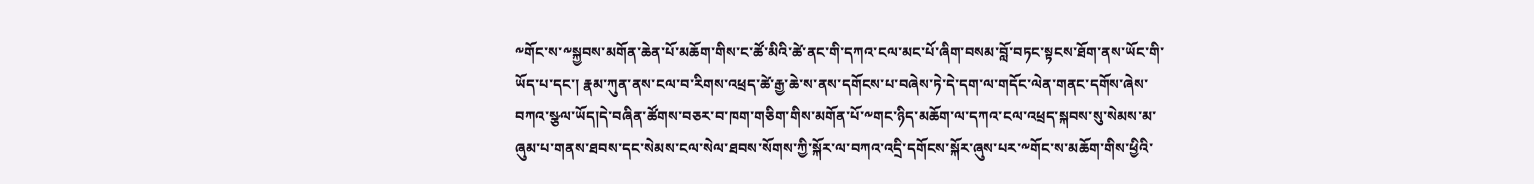༸གོང་ས་༸སྐྱབས་མགོན་ཆེན་པོ་མཆོག་གིས་ང་ཚོ་མིའི་ཚེ་ནང་གི་དཀའ་ངལ་མང་པོ་ཞིག་བསམ་བློ་བཏང་སྟངས་ཐོག་ནས་ཡོང་གི་ཡོད་པ་དང་། རྣམ་ཀུན་ནས་ངལ་བ་རིགས་འཕྲད་ཚེ་རྒྱ་ཆེ་ས་ནས་དགོངས་པ་བཞེས་ཏེ་དེ་དག་ལ་གདོང་ལེན་གནང་དགོས་ཞེས་བཀའ་སྩལ་ཡོད།དེ་བཞིན་ཚོགས་བཅར་བ་ཁག་གཅིག་གིས་མགོན་པོ་༸གང་ཉིད་མཆོག་ལ་དཀའ་ངལ་འཕྲད་སྐབས་སུ་སེམས་མ་ཞུམ་པ་གནས་ཐབས་དང་སེམས་ངལ་སེལ་ཐབས་སོགས་ཀྱི་སྐོར་ལ་བཀའ་འདྲི་དགོངས་སྐོར་ཞུས་པར་༸གོང་ས་མཆོག་གིས་ཕྱིའི་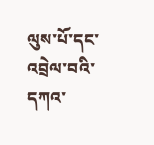ལུས་པོ་དང་འབྲེལ་བའི་དཀའ་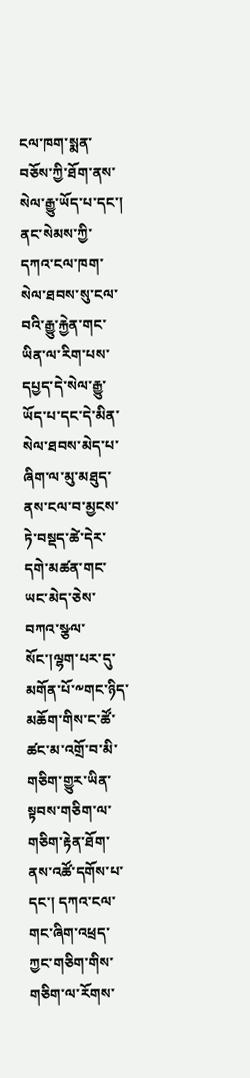ངལ་ཁག་སྨན་བཅོས་ཀྱི་ཐོག་ནས་སེལ་རྒྱུ་ཡོད་པ་དང་། ནང་སེམས་ཀྱི་དཀའ་ངལ་ཁག་སེལ་ཐབས་སུ་ངལ་བའི་རྒྱུ་རྐྱེན་གང་ཡིན་ལ་རིག་པས་དཔྱད་དེ་སེལ་རྒྱུ་ཡོད་པ་དང་དེ་མིན་སེལ་ཐབས་མེད་པ་ཞིག་ལ་མུ་མཐུད་ནས་ངལ་བ་མྱངས་ཏེ་བསྡད་ཚེ་དེར་དགེ་མཚན་གང་ཡང་མེད་ཅེས་བཀའ་སྩལ་སོང་།ལྷག་པར་དུ་མགོན་པོ་༸གང་ཉིད་མཆོག་གིས་ང་ཚོ་ཚང་མ་འགྲོ་བ་མི་གཅིག་གྱུར་ཡིན་སྟབས་གཅིག་ལ་གཅིག་རྟེན་ཐོག་ནས་འཚོ་དགོས་པ་དང་། དཀའ་ངལ་གང་ཞིག་འཕྲད་ཀྱང་གཅིག་གིས་གཅིག་ལ་རོགས་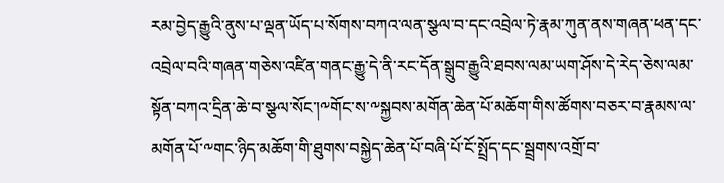རམ་བྱེད་རྒྱུའི་ནུས་པ་ལྡན་ཡོད་པ་སོགས་བཀའ་ལན་སྩལ་བ་དང་འབྲེལ་ཏེ་རྣམ་ཀུན་ནས་གཞན་ཕན་དང་འབྲེལ་བའི་གཞན་གཅེས་འཛིན་གནང་རྒྱུ་དེ་ནི་རང་དོན་སྒྲུབ་རྒྱུའི་ཐབས་ལམ་ཡག་ཤོས་དེ་རེད་ཅེས་ལམ་སྟོན་བཀའ་དྲིན་ཆེ་བ་སྩལ་སོང་།༸གོང་ས་༸སྐྱབས་མགོན་ཆེན་པོ་མཆོག་གིས་ཚོགས་བཅར་བ་རྣམས་ལ་མགོན་པོ་༸གང་ཉིད་མཆོག་གི་ཐུགས་བསྐྱེད་ཆེན་པོ་བཞི་པོ་ངོ་སྤྲོད་དང་སྦྲགས་འགྲོ་བ་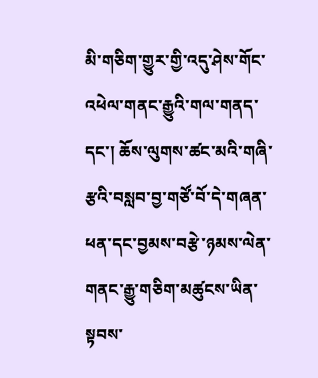མི་གཅིག་གྱུར་གྱི་འདུ་ཤེས་གོང་འཕེལ་གནང་རྒྱུའི་གལ་གནད་དང་། ཆོས་ལུགས་ཚང་མའི་གཞི་རྩའི་བསླབ་བྱ་གཙོ་བོ་དེ་གཞན་ཕན་དང་བྱམས་བརྩེ་ཉམས་ལེན་གནང་རྒྱུ་གཅིག་མཚུངས་ཡིན་སྟབས་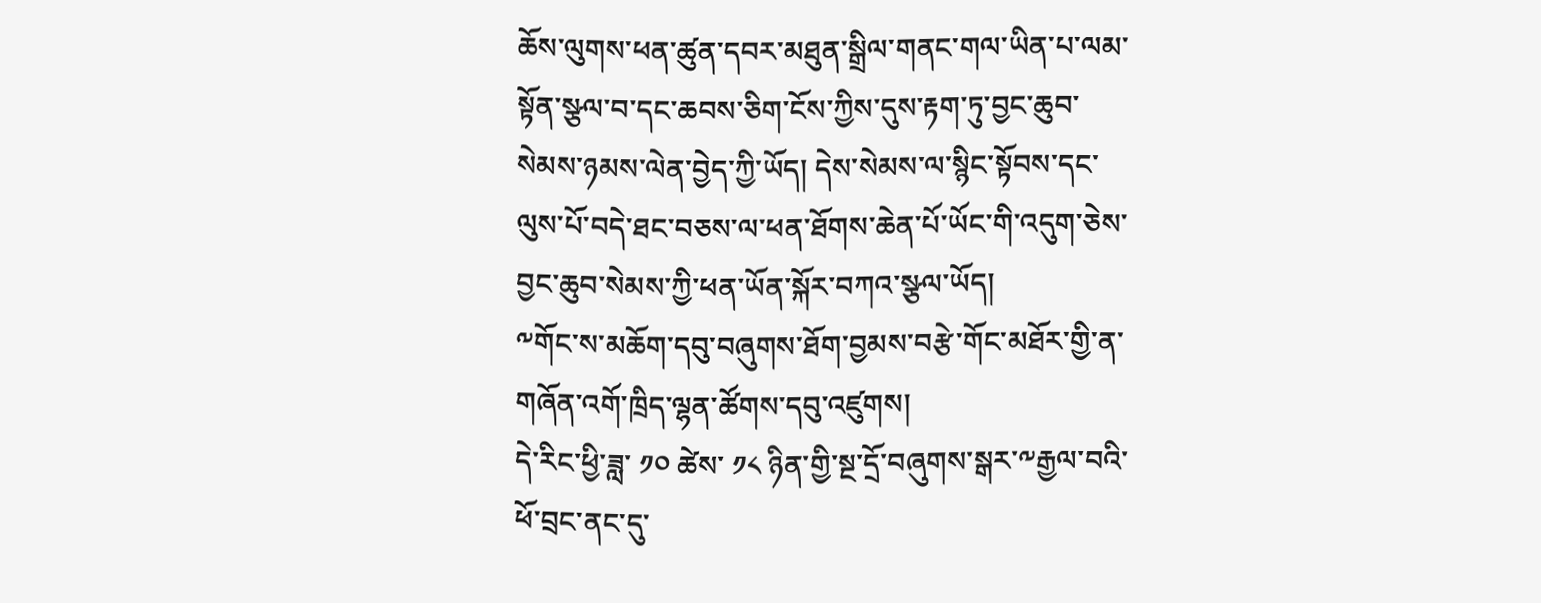ཆོས་ལུགས་ཕན་ཚུན་དབར་མཐུན་སྒྲིལ་གནང་གལ་ཡིན་པ་ལམ་སྟོན་སྩལ་བ་དང་ཆབས་ཅིག་ངོས་ཀྱིས་དུས་རྟག་ཏུ་བྱང་ཆུབ་སེམས་ཉམས་ལེན་བྱེད་ཀྱི་ཡོད། དེས་སེམས་ལ་སྙིང་སྟོབས་དང་ལུས་པོ་བདེ་ཐང་བཅས་ལ་ཕན་ཐོགས་ཆེན་པོ་ཡོང་གི་འདུག་ཅེས་བྱང་ཆུབ་སེམས་ཀྱི་ཕན་ཡོན་སྐོར་བཀའ་སྩལ་ཡོད།
༸གོང་ས་མཆོག་དབུ་བཞུགས་ཐོག་བྱམས་བརྩེ་གོང་མཐོར་གྱི་ན་གཞོན་འགོ་ཁྲིད་ལྷན་ཚོགས་དབུ་འཛུགས།
དེ་རིང་ཕྱི་ཟླ་ ༡༠ ཚེས་ ༡༨ ཉིན་གྱི་སྔ་དྲོ་བཞུགས་སྒར་༸རྒྱལ་བའི་ཕོ་བྲང་ནང་དུ་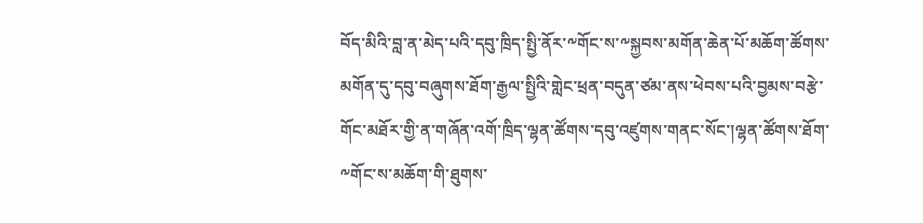བོད་མིའི་བླ་ན་མེད་པའི་དབུ་ཁྲིད་སྤྱི་ནོར་༸གོང་ས་༸སྐྱབས་མགོན་ཆེན་པོ་མཆོག་ཚོགས་མགོན་དུ་དབུ་བཞུགས་ཐོག་རྒྱལ་སྤྱིའི་གླེང་ཕྲན་བདུན་ཙམ་ནས་ཕེབས་པའི་བྱམས་བརྩེ་གོང་མཐོར་གྱི་ན་གཞོན་འགོ་ཁྲིད་ལྷན་ཚོགས་དབུ་འཛུགས་གནང་སོང་།ལྷན་ཚོགས་ཐོག་༸གོང་ས་མཆོག་གི་ཐུགས་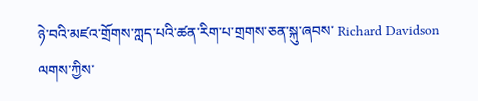ཉེ་བའི་མཛའ་གྲོགས་ཀླད་པའི་ཚན་རིག་པ་གྲགས་ཅན་སྐུ་ཞབས་ Richard Davidson ལགས་ཀྱིས་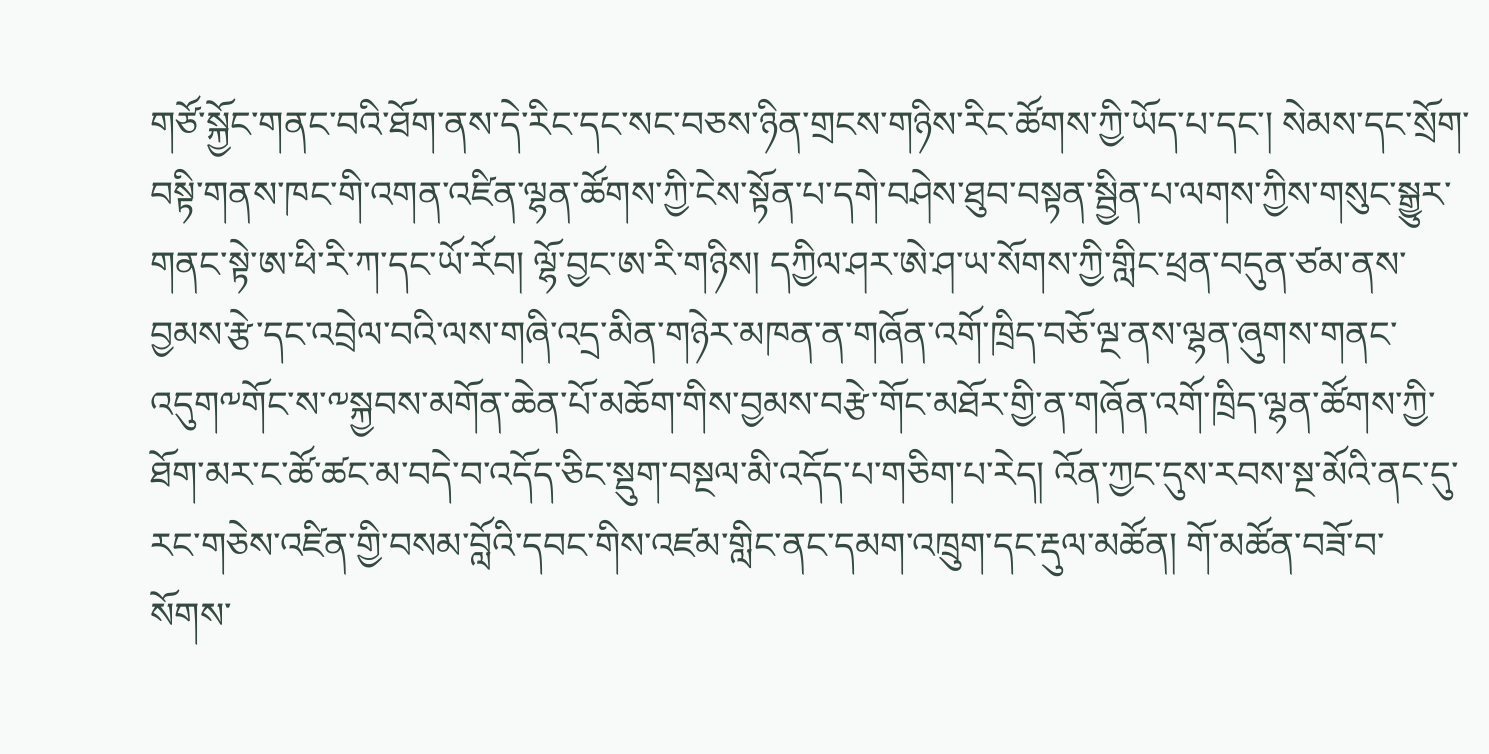གཙོ་སྐྱོང་གནང་བའི་ཐོག་ནས་དེ་རིང་དང་སང་བཅས་ཉིན་གྲངས་གཉིས་རིང་ཚོགས་ཀྱི་ཡོད་པ་དང་། སེམས་དང་སྲོག་བསྟི་གནས་ཁང་གི་འགན་འཛིན་ལྷན་ཚོགས་ཀྱི་ངེས་སྟོན་པ་དགེ་བཤེས་ཐུབ་བསྟན་སྦྱིན་པ་ལགས་ཀྱིས་གསུང་སྒྱུར་གནང་སྟེ་ཨ་ཕི་རི་ཀ་དང་ཡོ་རོབ། ལྷོ་བྱང་ཨ་རི་གཉིས། དཀྱིལ་ཤར་ཨེ་ཤ་ཡ་སོགས་ཀྱི་གླིང་ཕྲན་བདུན་ཙམ་ནས་བྱམས་རྩེ་དང་འབྲེལ་བའི་ལས་གཞི་འདྲ་མིན་གཉེར་མཁན་ན་གཞོན་འགོ་ཁྲིད་བཅོ་ལྔ་ནས་ལྷན་ཞུགས་གནང་འདུག༸གོང་ས་༸སྐྱབས་མགོན་ཆེན་པོ་མཆོག་གིས་བྱམས་བརྩེ་གོང་མཐོར་གྱི་ན་གཞོན་འགོ་ཁྲིད་ལྷན་ཚོགས་ཀྱི་ཐོག་མར་ང་ཚོ་ཚང་མ་བདེ་བ་འདོད་ཅིང་སྡུག་བསྔལ་མི་འདོད་པ་གཅིག་པ་རེད། འོན་ཀྱང་དུས་རབས་སྔ་མོའི་ནང་དུ་རང་གཅེས་འཛིན་གྱི་བསམ་བློའི་དབང་གིས་འཛམ་གླིང་ནང་དམག་འཁྲུག་དང་རྡུལ་མཚོན། གོ་མཚོན་བཟོ་བ་སོགས་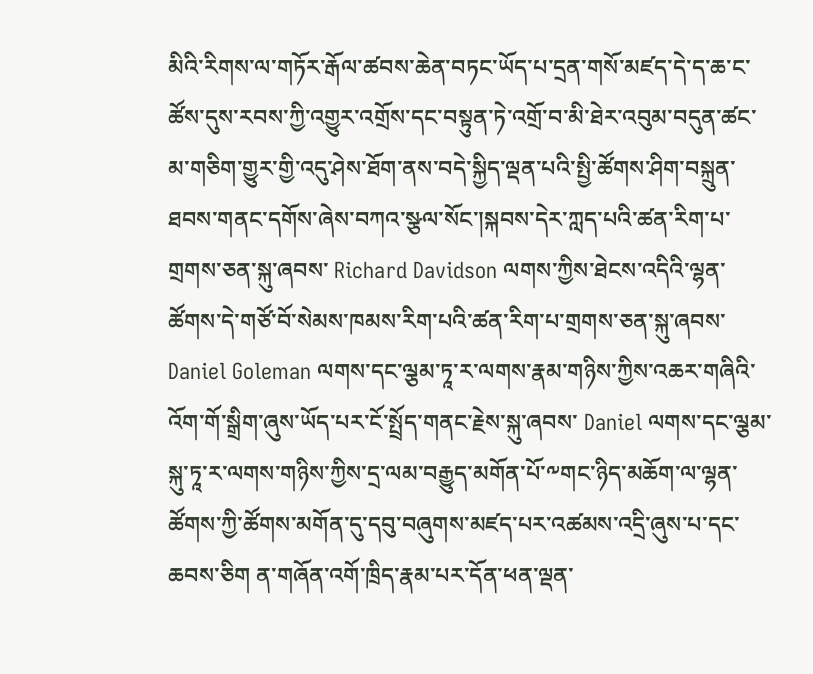མིའི་རིགས་ལ་གཏོར་རྒོལ་ཚབས་ཆེན་བཏང་ཡོད་པ་དྲན་གསོ་མཛད་དེ་ད་ཆ་ང་ཚོས་དུས་རབས་ཀྱི་འགྱུར་འགྲོས་དང་བསྟུན་ཏེ་འགྲོ་བ་མི་ཐེར་འབུམ་བདུན་ཚང་མ་གཅིག་གྱུར་གྱི་འདུ་ཤེས་ཐོག་ནས་བདེ་སྐྱིད་ལྡན་པའི་སྤྱི་ཚོགས་ཤིག་བསྐྲུན་ཐབས་གནང་དགོས་ཞེས་བཀའ་སྩལ་སོང་།སྐབས་དེར་ཀླད་པའི་ཚན་རིག་པ་གྲགས་ཅན་སྐུ་ཞབས་ Richard Davidson ལགས་ཀྱིས་ཐེངས་འདིའི་ལྷན་ཚོགས་དེ་གཙོ་བོ་སེམས་ཁམས་རིག་པའི་ཚན་རིག་པ་གྲགས་ཅན་སྐུ་ཞབས་ Daniel Goleman ལགས་དང་ལྕམ་ཏཱ་ར་ལགས་རྣམ་གཉིས་ཀྱིས་འཆར་གཞིའི་འོག་གོ་སྒྲིག་ཞུས་ཡོད་པར་ངོ་སྤྲོད་གནང་རྗེས་སྐུ་ཞབས་ Daniel ལགས་དང་ལྕམ་སྐུ་ཏཱ་ར་ལགས་གཉིས་ཀྱིས་དྲ་ལམ་བརྒྱུད་མགོན་པོ་༸གང་ཉིད་མཆོག་ལ་ལྷན་ཚོགས་ཀྱི་ཚོགས་མགོན་དུ་དབུ་བཞུགས་མཛད་པར་འཚམས་འདྲི་ཞུས་པ་དང་ཆབས་ཅིག ན་གཞོན་འགོ་ཁྲིད་རྣམ་པར་དོན་ཕན་ལྡན་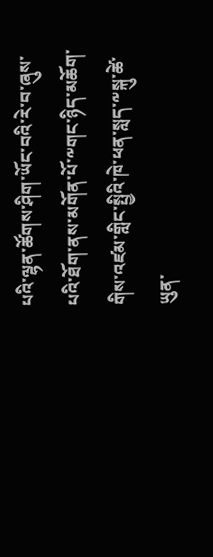པའི་ལྷན་ཚོགས་ཤིག་ཡོང་བའི་རེ་བ་ཞུས་པའི་ཐོག་ནས་མགོན་པོ་༸གང་ཉིད་མཆོག་གིས་འཛམ་གླིང་སྤྱིའི་ཁེ་ཕན་སླད་༸སྐུ་ཚེ་ཡུན་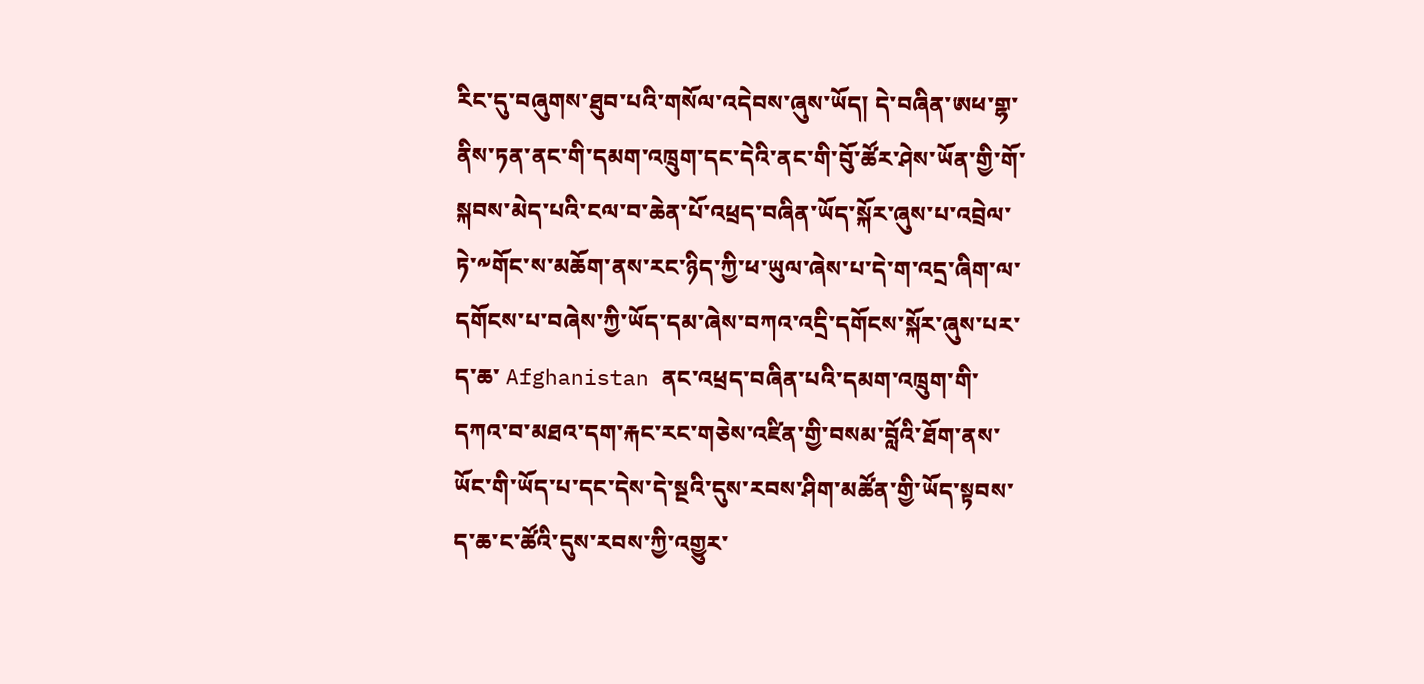རིང་དུ་བཞུགས་ཐུབ་པའི་གསོལ་འདེབས་ཞུས་ཡོད། དེ་བཞིན་ཨཕ་གྷ་ནིས་ཏན་ནང་གི་དམག་འཁྲུག་དང་དེའི་ནང་གི་བོུ་ཚོར་ཤེས་ཡོན་གྱི་གོ་སྐབས་མེད་པའི་ངལ་བ་ཆེན་པོ་འཕྲད་བཞིན་ཡོད་སྐོར་ཞུས་པ་འབྲེལ་ཏེ་༸གོང་ས་མཆོག་ནས་རང་ཉིད་ཀྱི་ཕ་ཡུལ་ཞེས་པ་དེ་ག་འདྲ་ཞིག་ལ་དགོངས་པ་བཞེས་ཀྱི་ཡོད་དམ་ཞེས་བཀའ་འདྲི་དགོངས་སྐོར་ཞུས་པར་ད་ཆ་ Afghanistan ནང་འཕྲད་བཞིན་པའི་དམག་འཁྲུག་གི་དཀའ་བ་མཐའ་དག་རྐང་རང་གཅེས་འཛིན་གྱི་བསམ་བློའི་ཐོག་ནས་ཡོང་གི་ཡོད་པ་དང་དེས་དེ་སྔའི་དུས་རབས་ཤིག་མཚོན་གྱི་ཡོད་སྟབས་ད་ཆ་ང་ཚོའི་དུས་རབས་ཀྱི་འགྱུར་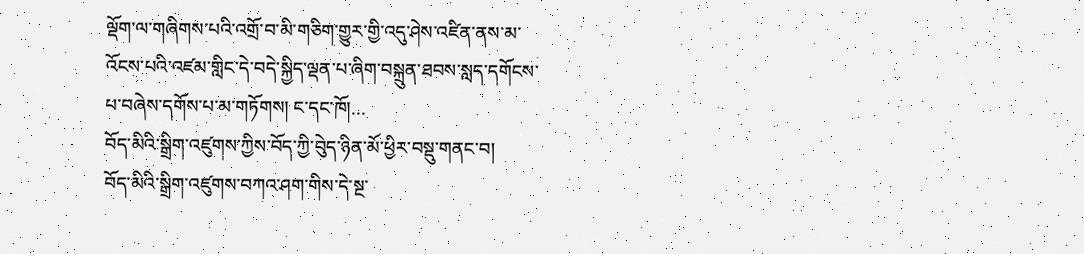ལྡོག་ལ་གཞིགས་པའི་འགྲོ་བ་མི་གཅིག་གྱུར་གྱི་འདུ་ཤེས་འཛིན་ནས་མ་འོངས་པའི་འཛམ་གླིང་དེ་བདེ་སྐྱིད་ལྡན་པ་ཞིག་བསྐྲུན་ཐབས་སླད་དགོངས་པ་བཞེས་དགོས་པ་མ་གཏོགས། ང་དང་ཁོ།...
བོད་མིའི་སྒྲིག་འཛུགས་ཀྱིས་བོད་ཀྱི་བེུད་ཉིན་མོ་ཕྱིར་བསྡུ་གནང་བ།
བོད་མིའི་སྒྲིག་འཛུགས་བཀའ་ཤག་གིས་དེ་སྔ་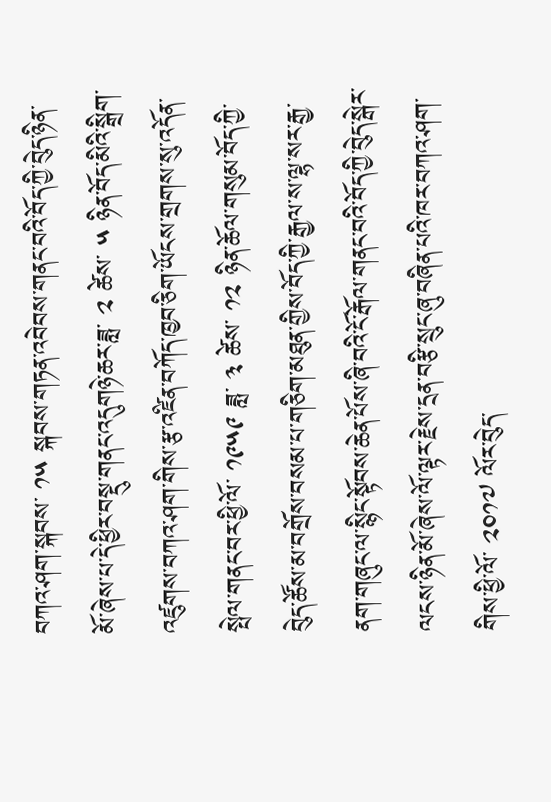བཀའ་ཤག་སྐབས་ ༡༥ སྐབས་གཏན་འབེབས་གནང་བའི་བོད་ཀྱི་བེུད་ཉིན་མོ་ཞེས་པ་དེ་ཕྱིར་བསྡུ་གནང་འདུགཉེ་ཆར་ཟླ་ ༢ ཚེས་ ༥ ཉིན་བོད་མིའི་སྒྲིག་འཛུགས་བཀའ་ཤག་གིས་རྩ་འཛིན་བཀོད་ཁྱབ་ཅིག་ཡོངས་གྲགས་སུ་འདོན་སྤེལ་གནང་བར་ཕྱི་ལོ་ ༡༩༥༩ ཟླ་ ༣ ཚེས་ ༡༢ ཉིན་ཆོལ་གསུམ་བོད་ཀྱི་བེུད་ཚོས་མ་བགྲོས་བསམ་པ་གཅིག་མཐུན་གྱིས་བོད་ཀྱི་རྒྱལ་ས་ལྷ་སར་རྒྱ་ནག་གཞུང་ལ་སྙིང་སྟོབས་ཆེན་པོས་ཞི་བའི་ངོ་རྒོལ་གནང་བའི་བོད་ཀྱི་བེུད་སྒེར་ལངས་ཉིན་མོ་ཞེས་ལོ་ལྟར་རྗེས་དྲན་བརྩི་སྲུང་ཞུ་བཞིན་པའི་ཁར་བཀའ་ཤག་གིས་ཕྱི་ལོ་ ༢༠༡༧ ལོར་བེུད་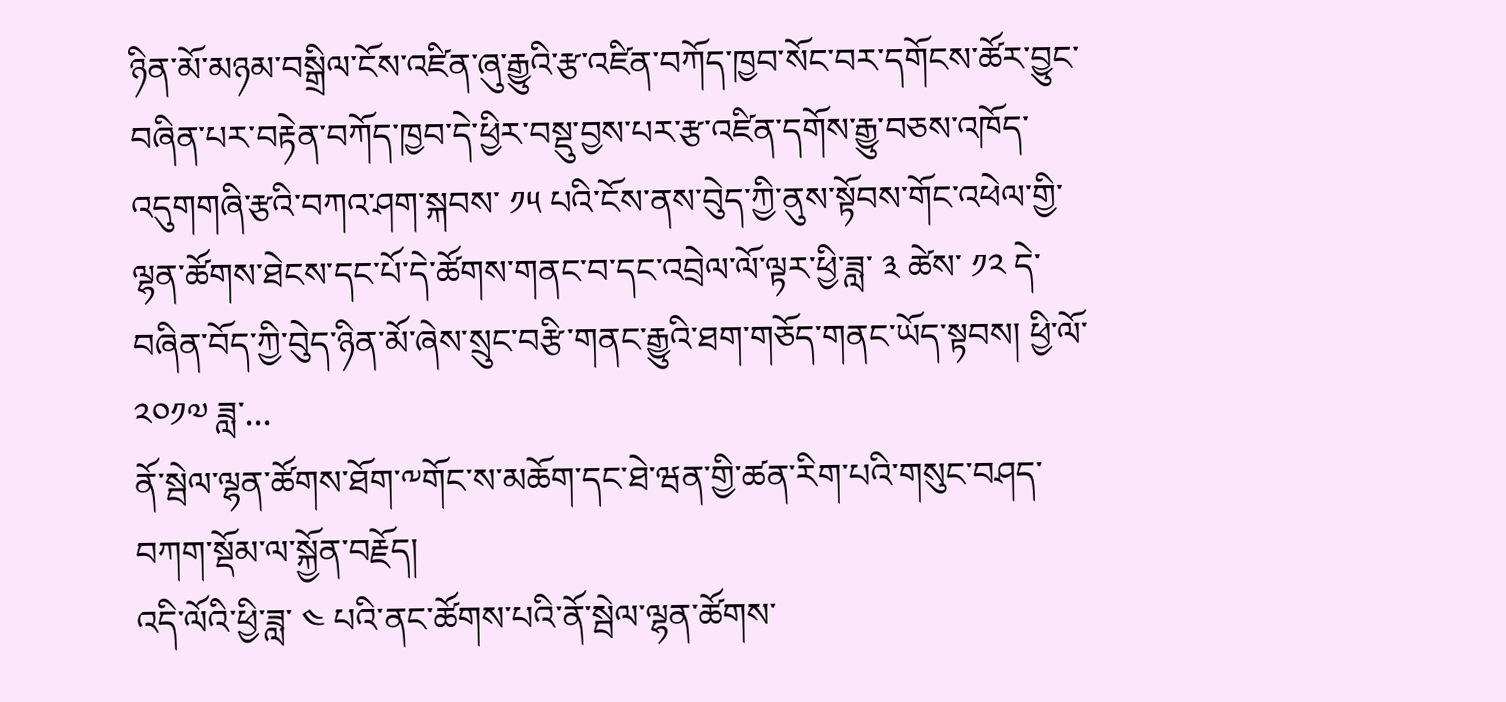ཉིན་མོ་མཉམ་བསྒྲིལ་ངོས་འཛིན་ཞུ་རྒྱུའི་རྩ་འཛིན་བཀོད་ཁྱབ་སོང་བར་དགོངས་ཚོར་བྱུང་བཞིན་པར་བརྟེན་བཀོད་ཁྱབ་དེ་ཕྱིར་བསྡུ་བྱས་པར་རྩ་འཛིན་དགོས་རྒྱུ་བཅས་འཁོད་འདུགགཞི་རྩའི་བཀའ་ཤག་སྐབས་ ༡༥ པའི་ངོས་ནས་བེུད་ཀྱི་ནུས་སྟོབས་གོང་འཕེལ་གྱི་ལྷན་ཚོགས་ཐེངས་དང་པོ་དེ་ཚོགས་གནང་བ་དང་འབྲེལ་ལོ་ལྟར་ཕྱི་ཟླ་ ༣ ཚེས་ ༡༢ དེ་བཞིན་བོད་ཀྱི་བེུད་ཉིན་མོ་ཞེས་སྲུང་བརྩི་གནང་རྒྱུའི་ཐག་གཅོད་གནང་ཡོད་སྟབས། ཕྱི་ལོ་ ༢༠༡༧ ཟླ་...
ནོ་སྦེལ་ལྷན་ཚོགས་ཐོག་༸གོང་ས་མཆོག་དང་ཐེ་ཝན་གྱི་ཚན་རིག་པའི་གསུང་བཤད་བཀག་སྡོམ་ལ་སྐྱོན་བརྗོད།
འདི་ལོའི་ཕྱི་ཟླ་ ༤ པའི་ནང་ཚོགས་པའི་ནོ་སྦེལ་ལྷན་ཚོགས་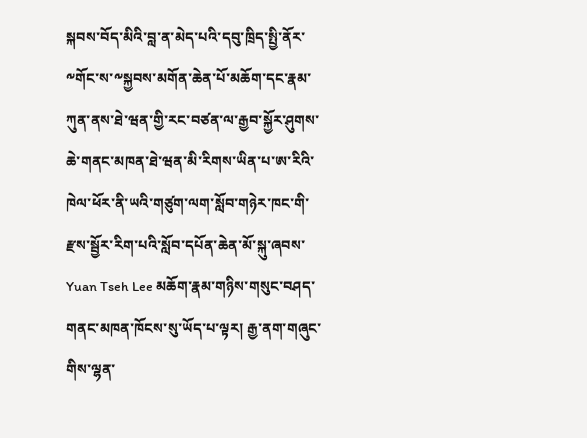སྐབས་བོད་མིའི་བླ་ན་མེད་པའི་དབུ་ཁྲིད་སྤྱི་ནོར་༸གོང་ས་༸སྐྱབས་མགོན་ཆེན་པོ་མཆོག་དང་རྣམ་ཀུན་ནས་ཐེ་ཝན་གྱི་རང་བཙན་ལ་རྒྱབ་སྐྱོར་ཤུགས་ཆེ་གནང་མཁན་ཐེ་ཝན་མི་རིགས་ཡིན་པ་ཨ་རིའི་ཁེལ་ཕོར་ནི་ཡའི་གཙུག་ལག་སློབ་གཉེར་ཁང་གི་རྫས་སྦྱོར་རིག་པའི་སློབ་དཔོན་ཆེན་མོ་སྐུ་ཞབས་ Yuan Tseh Lee མཆོག་རྣམ་གཉིས་གསུང་བཤད་གནང་མཁན་ཁོངས་སུ་ཡོད་པ་ལྟར། རྒྱ་ནག་གཞུང་གིས་ལྷན་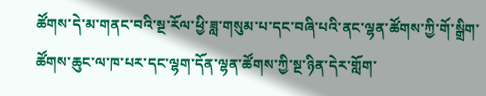ཚོགས་དེ་མ་གནང་བའི་སྔ་རོལ་ཕྱི་ཟླ་གསུམ་པ་དང་བཞི་པའི་ནང་ལྷན་ཚོགས་ཀྱི་གོ་སྒྲིག་ཚོགས་ཆུང་ལ་ཁ་པར་དང་ལྷག་དོན་ལྷན་ཚོགས་ཀྱི་སྔ་ཉིན་དེར་གློག་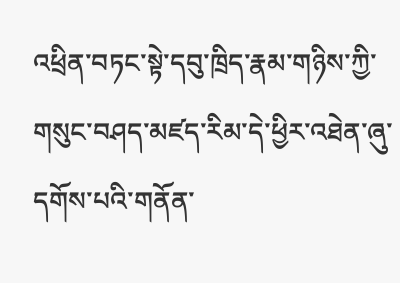འཕྲིན་བཏང་སྟེ་དབུ་ཁྲིད་རྣམ་གཉིས་ཀྱི་གསུང་བཤད་མཛད་རིམ་དེ་ཕྱིར་འཐེན་ཞུ་དགོས་པའི་གནོན་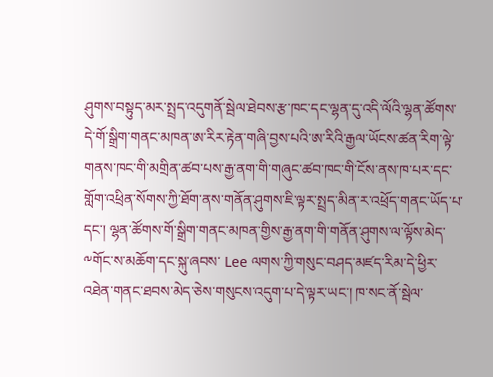ཤུགས་བསྟུད་མར་སྤྲད་འདུགནོ་སྦེལ་ཐེབས་རྩ་ཁང་དང་ལྷན་དུ་འདི་ལོའི་ལྷན་ཚོགས་དེ་གོ་སྒྲིག་གནང་མཁན་ཨ་རིར་རྟེན་གཞི་བྱས་པའི་ཨ་རིའི་རྒྱལ་ཡོངས་ཚན་རིག་ལྟེ་གནས་ཁང་གི་མགྲིན་ཚབ་པས་རྒྱ་ནག་གི་གཞུང་ཚབ་ཁང་གི་ངོས་ནས་ཁ་པར་དང་གློག་འཕྲིན་སོགས་ཀྱི་ཐོག་ནས་གནོན་ཤུགས་ཇི་ལྟར་སྤྲད་མིན་ར་འཕྲོད་གནང་ཡོད་པ་དང་། ལྷན་ཚོགས་གོ་སྒྲིག་གནང་མཁན་གྱིས་རྒྱ་ནག་གི་གནོན་ཤུགས་ལ་ལྟོས་མེད་༸གོང་ས་མཆོག་དང་སྐུ་ཞབས་ Lee ལགས་ཀྱི་གསུང་བཤད་མཛད་རིམ་དེ་ཕྱིར་འཐེན་གནང་ཐབས་མེད་ཅེས་གསུངས་འདུག་པ་དེ་ལྟར་ཡང་། ཁ་སང་ནོ་སྦེལ་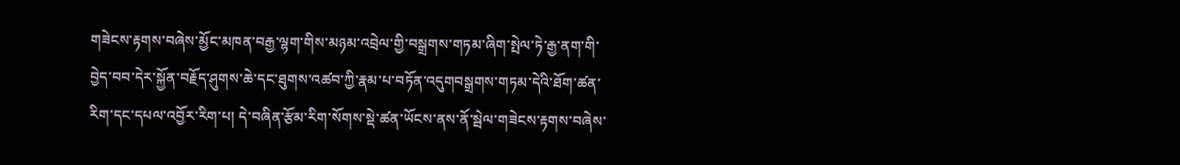གཟེངས་རྟགས་བཞེས་མྱོང་མཁན་བརྒྱ་ལྷག་གིས་མཉམ་འབྲེལ་གྱི་བསྒྲགས་གཏམ་ཞིག་སྤེལ་ཏེ་རྒྱ་ནག་གི་བྱེད་བབ་དེར་སྐྱོན་བརྗོད་ཤུགས་ཆེ་དང་ཐུགས་འཚབ་ཀྱི་རྣམ་པ་བཏོན་འདུགབསྒྲགས་གཏམ་དེའི་ཐོག་ཚན་རིག་དང་དཔལ་འབྱོར་རིག་པ། དེ་བཞིན་རྩོམ་རིག་སོགས་སྡེ་ཚན་ཡོངས་ནས་ནོ་སྦེལ་གཟེངས་རྟགས་བཞེས་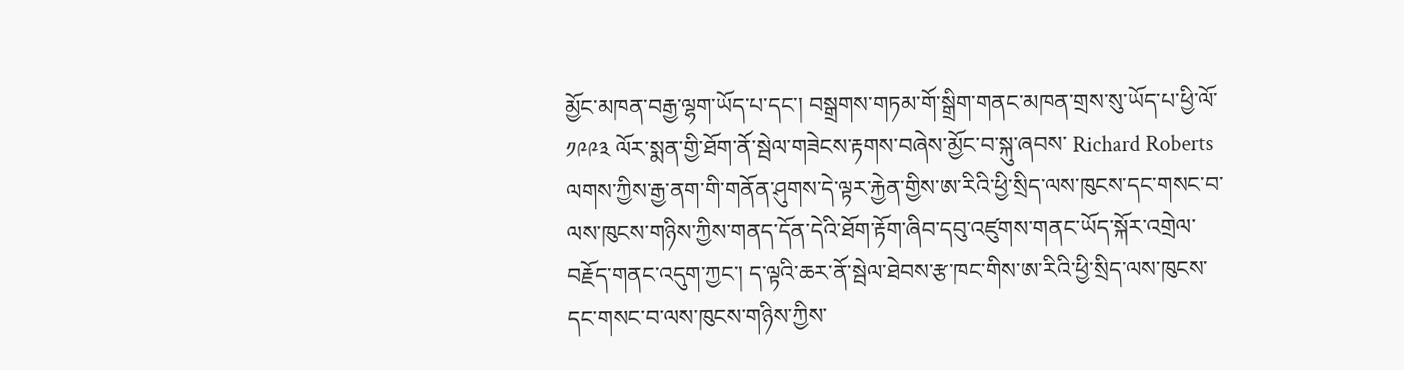མྱོང་མཁན་བརྒྱ་ལྷག་ཡོད་པ་དང་། བསྒྲགས་གཏམ་གོ་སྒྲིག་གནང་མཁན་གྲས་སུ་ཡོད་པ་ཕྱི་ལོ་ ༡༩༩༣ ལོར་སྨན་གྱི་ཐོག་ནོ་སྦེལ་གཟེངས་རྟགས་བཞེས་མྱོང་བ་སྐུ་ཞབས་ Richard Roberts ལགས་ཀྱིས་རྒྱ་ནག་གི་གནོན་ཤུགས་དེ་ལྟར་རྐྱེན་གྱིས་ཨ་རིའི་ཕྱི་སྲིད་ལས་ཁུངས་དང་གསང་བ་ལས་ཁུངས་གཉིས་ཀྱིས་གནད་དོན་དེའི་ཐོག་རྟོག་ཞིབ་དབུ་འཛུགས་གནང་ཡོད་སྐོར་འགྲེལ་བརྗོད་གནང་འདུག་ཀྱང་། ད་ལྟའི་ཆར་ནོ་སྦེལ་ཐེབས་རྩ་ཁང་གིས་ཨ་རིའི་ཕྱི་སྲིད་ལས་ཁུངས་དང་གསང་བ་ལས་ཁུངས་གཉིས་ཀྱིས་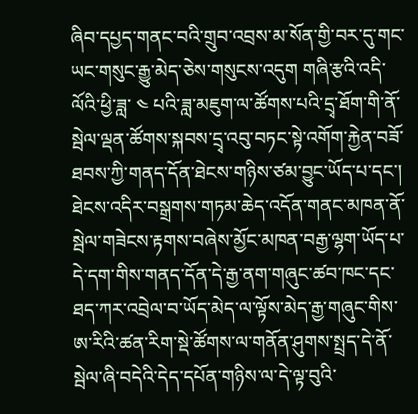ཞིབ་དཔྱད་གནང་བའི་གྲུབ་འབྲས་མ་སོན་གྱི་བར་དུ་གང་ཡང་གསུང་རྒྱུ་མེད་ཅེས་གསུངས་འདུག གཞི་རྩའི་འདི་ལོའི་ཕྱི་ཟླ་ ༤ པའི་ཟླ་མཇུག་ལ་ཚོགས་པའི་དྲྭ་ཐོག་གི་ནོ་སྦེལ་ལྡན་ཚོགས་སྐབས་དྲྭ་འབུ་བཏང་སྟེ་འགོག་རྐྱེན་བཟོ་ཐབས་ཀྱི་གནད་དོན་ཐེངས་གཉིས་ཙམ་བྱུང་ཡོད་པ་དང་། ཐེངས་འདིར་བསྒྲགས་གཏམ་ཆེད་འདོན་གནང་མཁན་ནོ་སྦེལ་གཟེངས་རྟགས་བཞེས་མྱོང་མཁན་བརྒྱ་ལྷག་ཡོད་པ་དེ་དག་གིས་གནད་དོན་དེ་རྒྱ་ནག་གཞུང་ཚབ་ཁང་དང་ཐད་ཀར་འབྲེལ་བ་ཡོད་མེད་ལ་ལྟོས་མེད་རྒྱ་གཞུང་གིས་ཨ་རིའི་ཚན་རིག་སྡེ་ཚོགས་ལ་གནོན་ཤུགས་སྤྲད་དེ་ནོ་སྦེལ་ཞི་བདེའི་དེད་དཔོན་གཉིས་ལ་དེ་ལྟ་བུའི་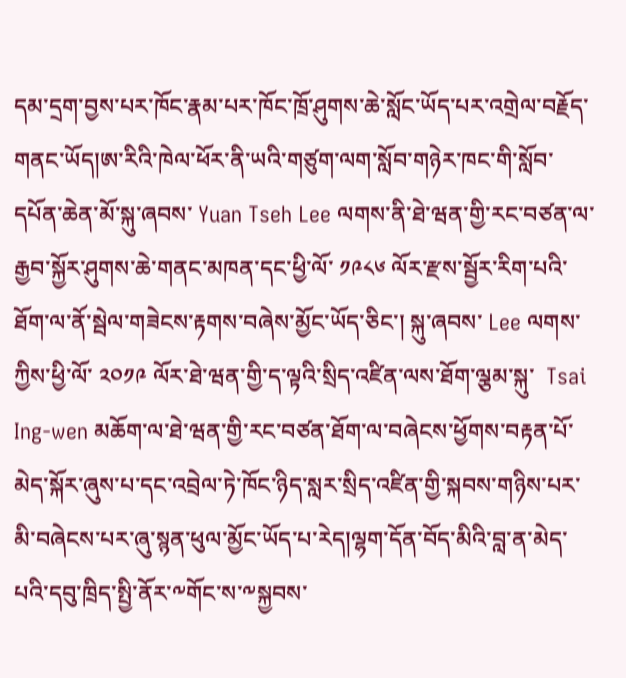དམ་དྲག་བྱས་པར་ཁོང་རྣམ་པར་ཁོང་ཁྲོ་ཤུགས་ཆེ་སློང་ཡོད་པར་འགྲེལ་བརྗོད་གནང་ཡོད།ཨ་རིའི་ཁེལ་ཕོར་ནི་ཡའི་གཙུག་ལག་སློབ་གཉེར་ཁང་གི་སློབ་དཔོན་ཆེན་མོ་སྐུ་ཞབས་ Yuan Tseh Lee ལགས་ནི་ཐེ་ཝན་གྱི་རང་བཙན་ལ་རྒྱབ་སྐྱོར་ཤུགས་ཆེ་གནང་མཁན་དང་ཕྱི་ལོ་ ༡༩༨༦ ལོར་རྫས་སྦྱོར་རིག་པའི་ཐོག་ལ་ནོ་སྦེལ་གཟེངས་རྟགས་བཞེས་མྱོང་ཡོད་ཅིང་། སྐུ་ཞབས་ Lee ལགས་ཀྱིས་ཕྱི་ལོ་ ༢༠༡༩ ལོར་ཐེ་ཝན་གྱི་ད་ལྟའི་སྲིད་འཛིན་ལས་ཐོག་ལྕམ་སྐུ་  Tsai Ing-wen མཆོག་ལ་ཐེ་ཝན་གྱི་རང་བཙན་ཐོག་ལ་བཞེངས་ཕྱོགས་བརྟན་པོ་མེད་སྐོར་ཞུས་པ་དང་འབྲེལ་ཏེ་ཁོང་ཉིད་སླར་སྲིད་འཛིན་གྱི་སྐབས་གཉིས་པར་མི་བཞེངས་པར་ཞུ་སྙན་ཕུལ་མྱོང་ཡོད་པ་རེད།ལྷག་དོན་བོད་མིའི་བླ་ན་མེད་པའི་དབུ་ཁྲིད་སྤྱི་ནོར་༸གོང་ས་༸སྐྱབས་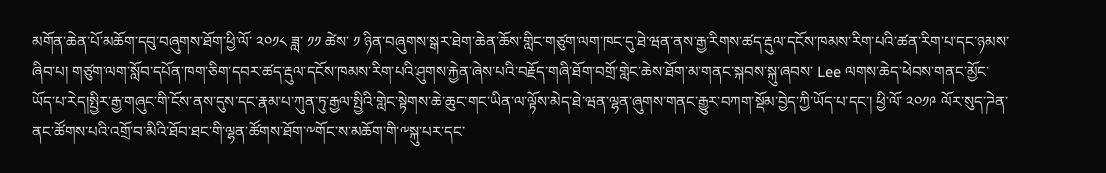མགོན་ཆེན་པོ་མཆོག་དབུ་བཞུགས་ཐོག་ཕྱི་ལོ་ ༢༠༡༨ ཟླ་ ༡༡ ཚེས་ ༡ ཉིན་བཞུགས་སྒར་ཐེག་ཆེན་ཆོས་གླིང་གཙུག་ལག་ཁང་དུ་ཐེ་ཝན་ནས་རྒྱ་རིགས་ཚད་རྡུལ་དངོས་ཁམས་རིག་པའི་ཚན་རིག་པ་དང་ཉམས་ཞིབ་པ། གཙུག་ལག་སློབ་དཔོན་ཁག་ཅིག་དབར་ཚད་རྡུལ་དངོས་ཁམས་རིག་པའི་ཤུགས་རྐྱེན་ཞེས་པའི་བརྗོད་གཞི་ཐོག་བགྲོ་གླེང་ཆེས་ཐོག་མ་གནང་སྐབས་སྐུ་ཞབས་ Lee ལགས་ཆེད་ཕེབས་གནང་མྱོང་ཡོད་པ་རེད།སྤྱིར་རྒྱ་གཞུང་གི་ངོས་ནས་དུས་དང་རྣམ་པ་ཀུན་ཏུ་རྒྱལ་སྤྱིའི་གླེང་སྟེགས་ཆེ་ཆུང་གང་ཡིན་ལ་ལྟོས་མེད་ཐེ་ཝན་ལྷན་ཞུགས་གནང་རྒྱུར་བཀག་སྡོམ་བྱེད་ཀྱི་ཡོད་པ་དང་། ཕྱི་ལོ་ ༢༠༡༩ ལོར་སུད་ཌེན་ནང་ཚོགས་པའི་འགྲོ་བ་མིའི་ཐོབ་ཐང་གི་ལྷན་ཚོགས་ཐོག་༸གོང་ས་མཆོག་གི་༸སྐུ་པར་དང་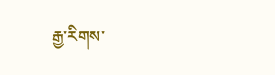རྒྱ་རིགས་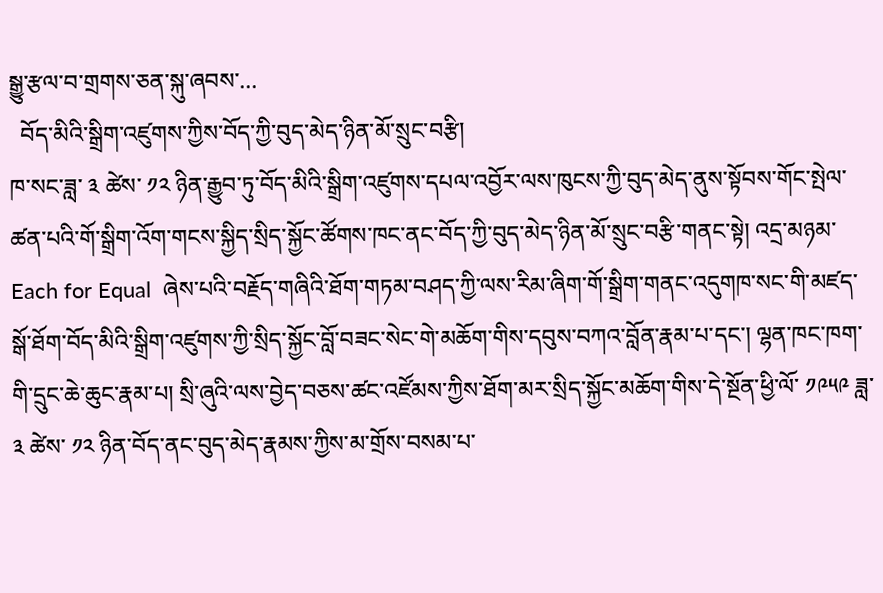སྒྱུ་རྩལ་བ་གྲགས་ཅན་སྐུ་ཞབས་...
  བོད་མིའི་སྒྲིག་འཛུགས་ཀྱིས་བོད་ཀྱི་བུད་མེད་ཉིན་མོ་སྲུང་བརྩི།
ཁ་སང་ཟླ་ ༣ ཚེས་ ༡༢ ཉིན་རྒྱུབ་ཏུ་བོད་མིའི་སྒྲིག་འཛུགས་དཔལ་འབྱོར་ལས་ཁུངས་ཀྱི་བུད་མེད་ནུས་སྟོབས་གོང་སྤེལ་ཚན་པའི་གོ་སྒྲིག་འོག་གངས་སྐྱིད་སྲིད་སྐྱོང་ཚོགས་ཁང་ནང་བོད་ཀྱི་བུད་མེད་ཉིན་མོ་སྲུང་བརྩི་གནང་སྟེ། འདྲ་མཉམ་ Each for Equal  ཞེས་པའི་བརྗོད་གཞིའི་ཐོག་གཏམ་བཤད་ཀྱི་ལས་རིམ་ཞིག་གོ་སྒྲིག་གནང་འདུགཁ་སང་གི་མཛད་སྒོ་ཐོག་བོད་མིའི་སྒྲིག་འཛུགས་ཀྱི་སྲིད་སྐྱོང་བློ་བཟང་སེང་གེ་མཆོག་གིས་དབུས་བཀའ་བློན་རྣམ་པ་དང་། ལྷན་ཁང་ཁག་གི་དྲུང་ཆེ་ཆུང་རྣམ་པ། སྲི་ཞུའི་ལས་བྱེད་བཅས་ཚང་འཛོམས་ཀྱིས་ཐོག་མར་སྲིད་སྐྱོང་མཆོག་གིས་དེ་སྔོན་ཕྱི་ལོ་ ༡༩༥༩ ཟླ་ ༣ ཚེས་ ༡༢ ཉིན་བོད་ནང་བུད་མེད་རྣམས་ཀྱིས་མ་གྲོས་བསམ་པ་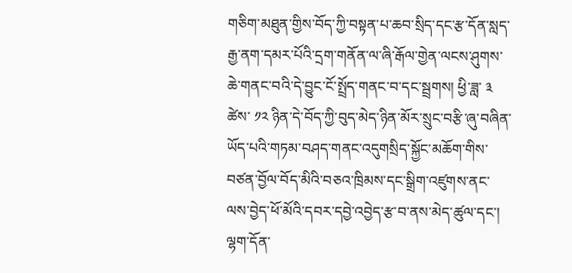གཅིག་མཐུན་གྱིས་བོད་ཀྱི་བསྟན་པ་ཆབ་སྲིད་དང་རྩ་དོན་སླད་རྒྱ་ནག་དམར་པོའི་དྲག་གནོན་ལ་ཞི་རྒོལ་གྱེན་ལངས་ཤུགས་ཆེ་གནང་བའི་དེ་བྱུང་ངོ་སྤྲོད་གནང་བ་དང་སྦྲགས། ཕྱི་ཟླ་ ༣ ཚེས་ ༡༢ ཉིན་དེ་བོད་ཀྱི་བུད་མེད་ཉིན་མོར་སྲུང་བརྩི་ཞུ་བཞིན་ཡོད་པའི་གཏམ་བཤད་གནང་འདུགསྲིད་སྐྱོང་མཆོག་གིས་བཙན་བྱོལ་བོད་མིའི་བཅའ་ཁྲིམས་དང་སྒྲིག་འཛུགས་ནང་ལས་བྱེད་ཕོ་མོའི་དབར་དབྱེ་འབྱེད་རྩ་བ་ནས་མེད་ཚུལ་དང་། ལྷག་དོན་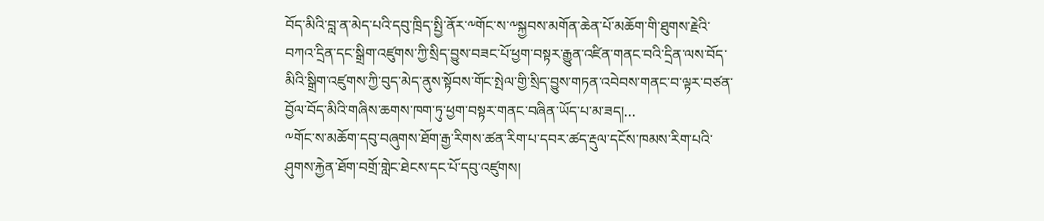བོད་མིའི་བླ་ན་མེད་པའི་དབུ་ཁྲིད་སྤྱི་ནོར་༸གོང་ས་༸སྐྱབས་མགོན་ཆེན་པོ་མཆོག་གི་ཐུགས་རྗེའི་བཀའ་དྲིན་དང་སྒྲིག་འཛུགས་ཀྱི་སྲིད་བྱུས་བཟང་པོ་ཕྱག་བསྟར་རྒྱུན་འཛིན་གནང་བའི་དྲིན་ལས་བོད་མིའི་སྒྲིག་འཛུགས་ཀྱི་བུད་མེད་ནུས་སྟོབས་གོང་སྤེལ་གྱི་སྲིད་བྱུས་གཏན་འབེབས་གནང་བ་ལྟར་བཙན་བྱོལ་བོད་མིའི་གཞིས་ཆགས་ཁག་ཏུ་ཕྱག་བསྟར་གནང་བཞིན་ཡོད་པ་མ་ཟད།...
༸གོང་ས་མཆོག་དབུ་བཞུགས་ཐོག་རྒྱ་རིགས་ཚན་རིག་པ་དབར་ཚད་རྡུལ་དངོས་ཁམས་རིག་པའི་ཤུགས་རྐྱེན་ཐོག་བགྲོ་གླེང་ཐེངས་དང་པོ་དབུ་འཛུགས།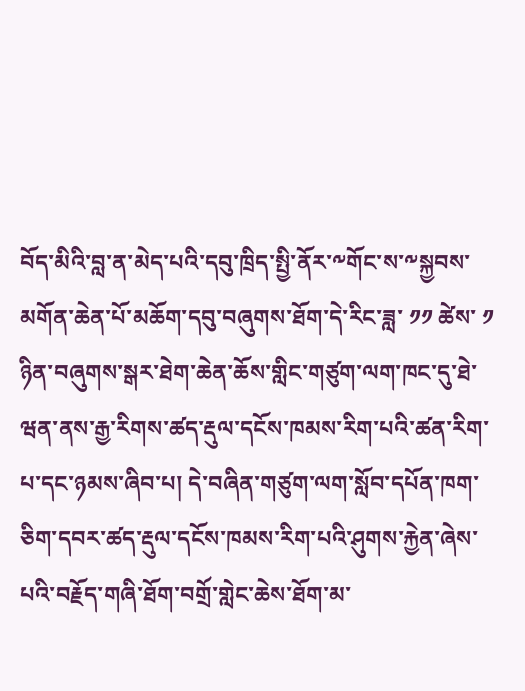བོད་མིའི་བླ་ན་མེད་པའི་དབུ་ཁྲིད་སྤྱི་ནོར་༸གོང་ས་༸སྐྱབས་མགོན་ཆེན་པོ་མཆོག་དབུ་བཞུགས་ཐོག་དེ་རིང་ཟླ་ ༡༡ ཚེས་ ༡ ཉིན་བཞུགས་སྒར་ཐེག་ཆེན་ཆོས་གླིང་གཙུག་ལག་ཁང་དུ་ཐེ་ཝན་ནས་རྒྱ་རིགས་ཚད་རྡུལ་དངོས་ཁམས་རིག་པའི་ཚན་རིག་པ་དང་ཉམས་ཞིབ་པ། དེ་བཞིན་གཙུག་ལག་སློབ་དཔོན་ཁག་ཅིག་དབར་ཚད་རྡུལ་དངོས་ཁམས་རིག་པའི་ཤུགས་རྐྱེན་ཞེས་པའི་བརྗོད་གཞི་ཐོག་བགྲོ་གླེང་ཆེས་ཐོག་མ་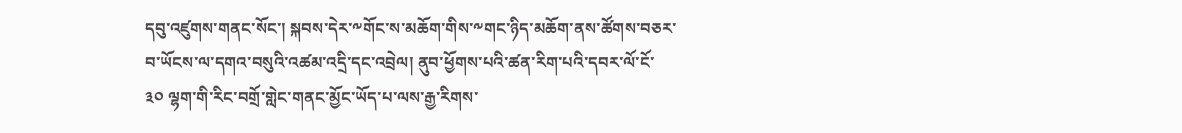དབུ་འཛུགས་གནང་སོང་། སྐབས་དེར་༸གོང་ས་མཆོག་གིས་༸གང་ཉིད་མཆོག་ནས་ཚོགས་བཅར་བ་ཡོངས་ལ་དགའ་བསུའི་འཚམ་འདྲི་དང་འབྲེལ། ནུབ་ཕྱོགས་པའི་ཚན་རིག་པའི་དབར་ལོ་ངོ་ ༣༠ ལྷག་གི་རིང་བགྲོ་གླེང་གནང་མྱོང་ཡོད་པ་ལས་རྒྱ་རིགས་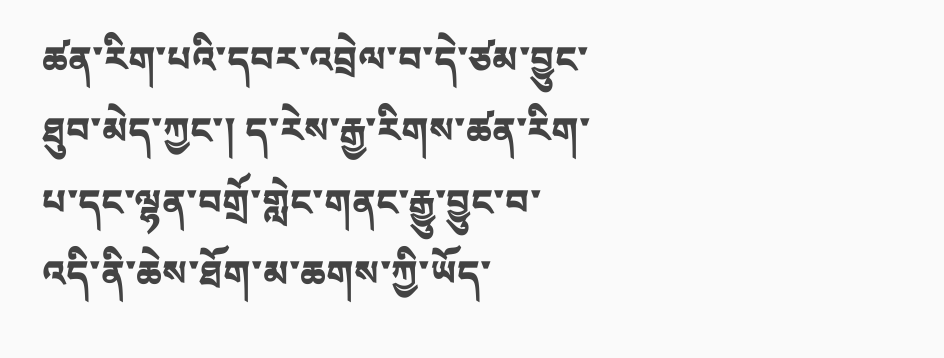ཚན་རིག་པའི་དབར་འབྲེལ་བ་དེ་ཙམ་བྱུང་ཐུབ་མེད་ཀྱང་། ད་རེས་རྒྱ་རིགས་ཚན་རིག་པ་དང་ལྷན་བགྲོ་གླེང་གནང་རྒྱུ་བྱུང་བ་འདི་ནི་ཆེས་ཐོག་མ་ཆགས་ཀྱི་ཡོད་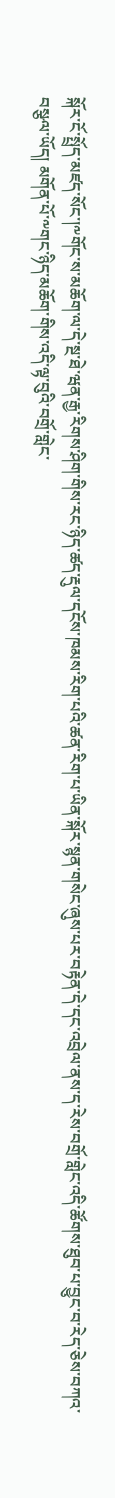སྐོར་ངོ་སྤྲོད་མཛད་སོང་།༸གོང་ས་མཆོག་ལ་དེ་སྔ་ཐེ་ཝན་རྒྱ་རིགས་ཤིག་གིས་རང་ཉིད་ཚད་རྡུལ་དངོས་ཁམས་རིག་པའི་ཚན་རིག་པ་ཡིན་སྐོར་སྙན་གསེང་ཞུས་པར་བརྟེན་དེ་དང་འབྲེལ་ནས་ད་རེས་བགྲོ་གླེང་འདི་ཚོགས་ཐུབ་པ་བྱུང་བ་རེད་ཅེས་བཀའ་བསྩལ་ཡོད། མགོན་པོ་༸གང་ཉིད་མཆོག་གིས་འདི་ལྟ་བུའི་བགྲོ་གླེང་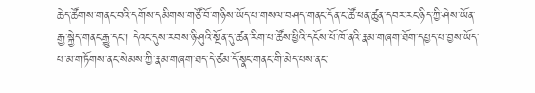ཆེད་ཚོགས་གནང་བའི་དགོས་དམིགས་གཙོ་བོ་གཉིས་ཡོད་པ་གསལ་བཤད་གནང་དོན་ང་ཚོ་ཕན་ཚུན་དབར་རང་ཉིད་ཀྱི་ཤེས་ཡོན་རྒྱ་སྐྱེད་གནང་རྒྱུ་དང་། དེའང་དུས་རབས་ཉི་ཤུའི་སྔོན་དུ་ཚན་རིག་པ་ཚོས་ཕྱིའི་དངོས་པོ་ཁོ་ནའི་རྣམ་གཞག་ཐོག་དཔྱད་པ་བྱས་ཡོད་པ་མ་གཏོགས་ནང་སེམས་ཀྱི་རྣམ་གཞག་ཐད་དེ་ཙམ་དོ་སྣང་གནང་གི་མེད་པས་ནང་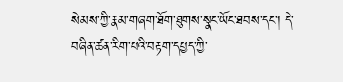སེམས་ཀྱི་རྣམ་གཞག་ཐོག་ཐུགས་སྣང་ཡོང་ཐབས་དང་། དེ་བཞིན་ཚན་རིག་པའི་བརྟག་དཔྱད་ཀྱི་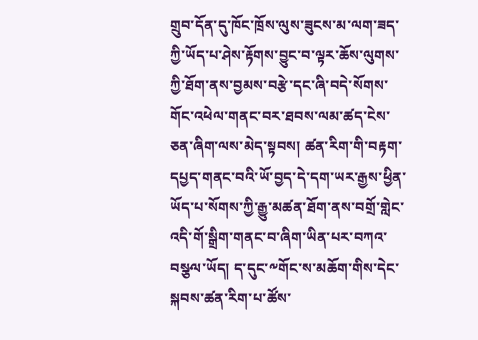གྲུབ་དོན་དུ་ཁོང་ཁྲོས་ལུས་ཟུངས་མ་ལག་ཟད་ཀྱི་ཡོད་པ་ཤེས་རྟོགས་བྱུང་བ་ལྟར་ཆོས་ལུགས་ཀྱི་ཐོག་ནས་བྱམས་བརྩེ་དང་ཞི་བདེ་སོགས་གོང་འཕེལ་གནང་བར་ཐབས་ལམ་ཚད་ངེས་ཅན་ཞིག་ལས་མེད་སྟབས། ཚན་རིག་གི་བརྟག་དཔྱད་གནང་བའི་ཡོ་བྱད་དེ་དག་ཡར་རྒྱས་ཕྱིན་ཡོད་པ་སོགས་ཀྱི་རྒྱུ་མཚན་ཐོག་ནས་བགྲོ་གླེང་འདི་གོ་སྒྲིག་གནང་བ་ཞིག་ཡིན་པར་བཀའ་བསྩལ་ཡོད། ད་དུང་༸གོང་ས་མཆོག་གིས་དེང་སྐབས་ཚན་རིག་པ་ཚོས་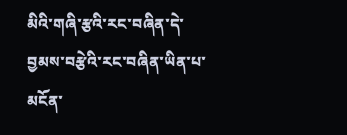མིའི་གཞི་རྩའི་རང་བཞིན་དེ་བྱམས་བརྩེའི་རང་བཞིན་ཡིན་པ་མངོན་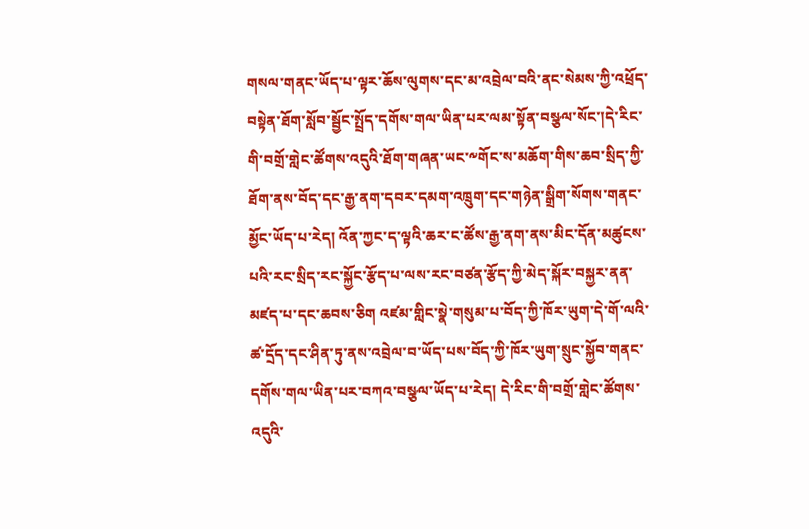གསལ་གནང་ཡོད་པ་ལྟར་ཆོས་ལུགས་དང་མ་འབྲེལ་བའི་ནང་སེམས་ཀྱི་འཕྲོད་བསྟེན་ཐོག་སློབ་སྦྱོང་སྤྲོད་དགོས་གལ་ཡིན་པར་ལམ་སྟོན་བསྩལ་སོང་།དེ་རིང་གི་བགྲོ་གླེང་ཚོགས་འདུའི་ཐོག་གཞན་ཡང་༸གོང་ས་མཆོག་གིས་ཆབ་སྲིད་ཀྱི་ཐོག་ནས་བོད་དང་རྒྱ་ནག་དབར་དམག་འཁྲུག་དང་གཉེན་སྒྲིག་སོགས་གནང་མྱོང་ཡོད་པ་རེད། འོན་ཀྱང་ད་ལྟའི་ཆར་ང་ཚོས་རྒྱ་ནག་ནས་མིང་དོན་མཚུངས་པའི་རང་སྲིད་རང་སྐྱོང་རྩོད་པ་ལས་རང་བཙན་རྩོད་ཀྱི་མེད་སྐོར་བསྐྱར་ནན་མཛད་པ་དང་ཆབས་ཅིག འཛམ་གླིང་སྣེ་གསུམ་པ་བོད་ཀྱི་ཁོར་ཡུག་དེ་གོ་ལའི་ཚ་དྲོད་དང་ཤིན་ཏུ་ནས་འབྲེལ་བ་ཡོད་པས་བོད་ཀྱི་ཁོར་ཡུག་སྲུང་སྐྱོབ་གནང་དགོས་གལ་ཡིན་པར་བཀའ་བསྩལ་ཡོད་པ་རེད། དེ་རིང་གི་བགྲོ་གླེང་ཚོགས་འདུའི་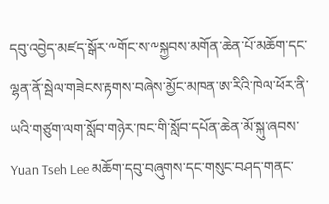དབུ་འབྱེད་མཛད་སྒོར་༸གོང་ས་༸སྐྱབས་མགོན་ཆེན་པོ་མཆོག་དང་ལྷན་ནོ་སྦེལ་གཟེངས་རྟགས་བཞེས་མྱོང་མཁན་ཨ་རིའི་ཁེལ་ཕོར་ནི་ཡའི་གཙུག་ལག་སློབ་གཉེར་ཁང་གི་སློབ་དཔོན་ཆེན་མོ་སྐུ་ཞབས་ Yuan Tseh Lee མཆོག་དབུ་བཞུགས་དང་གསུང་བཤད་གནང་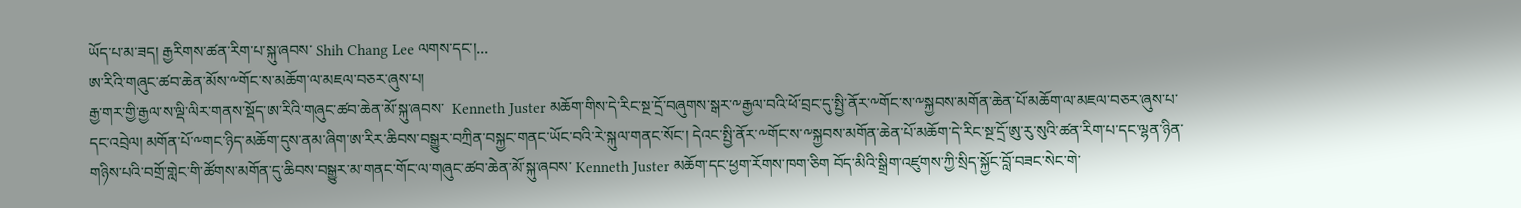ཡོད་པ་མ་ཟད། རྒྱརིགས་ཚན་རིག་པ་སྐུ་ཞབས་ Shih Chang Lee ལགས་དང་།...
ཨ་རིའི་གཞུང་ཚབ་ཆེན་མོས་༸གོང་ས་མཆོག་ལ་མཇལ་བཅར་ཞུས་པ།
རྒྱ་གར་གྱི་རྒྱལ་ས་ལྡི་ལིར་གནས་སྡོད་ཨ་རིའི་གཞུང་ཚབ་ཆེན་མོ་སྐུ་ཞབས་  Kenneth Juster མཆོག་གིས་དེ་རིང་སྔ་དྲོ་བཞུགས་སྒར་༸རྒྱལ་བའི་ཕོ་བྲང་དུ་སྤྱི་ནོར་༸གོང་ས་༸སྐྱབས་མགོན་ཆེན་པོ་མཆོག་ལ་མཇལ་བཅར་ཞུས་པ་དང་འབྲེལ། མགོན་པོ་༸གང་ཉིད་མཆོག་དུས་ནམ་ཞིག་ཨ་རིར་ཆིབས་བསྒྱུར་བཀྲིན་བསྐྱང་གནང་ཡོང་བའི་རེ་སྐུལ་གནང་སོང་། དེའང་སྤྱི་ནོར་༸གོང་ས་༸སྐྱབས་མགོན་ཆེན་པོ་མཆོག་དེ་རིང་སྔ་དྲོ་ཨུ་རུ་སུའི་ཚན་རིག་པ་དང་ལྷན་ཉིན་གཉིས་པའི་བགྲོ་གླེང་གི་ཚོགས་མགོན་དུ་ཆིབས་བསྒྱུར་མ་གནང་གོང་ལ་གཞུང་ཚབ་ཆེན་མོ་སྐུ་ཞབས་ Kenneth Juster མཆོག་དང་ཕྱག་རོགས་ཁག་ཅིག བོད་མིའི་སྒྲིག་འཛུགས་ཀྱི་སྲིད་སྐྱོང་བློ་བཟང་སེང་གེ་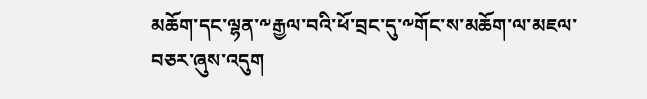མཆོག་དང་ལྷན་༸རྒྱལ་བའི་ཕོ་བྲང་དུ་༸གོང་ས་མཆོག་ལ་མཇལ་བཅར་ཞུས་འདུག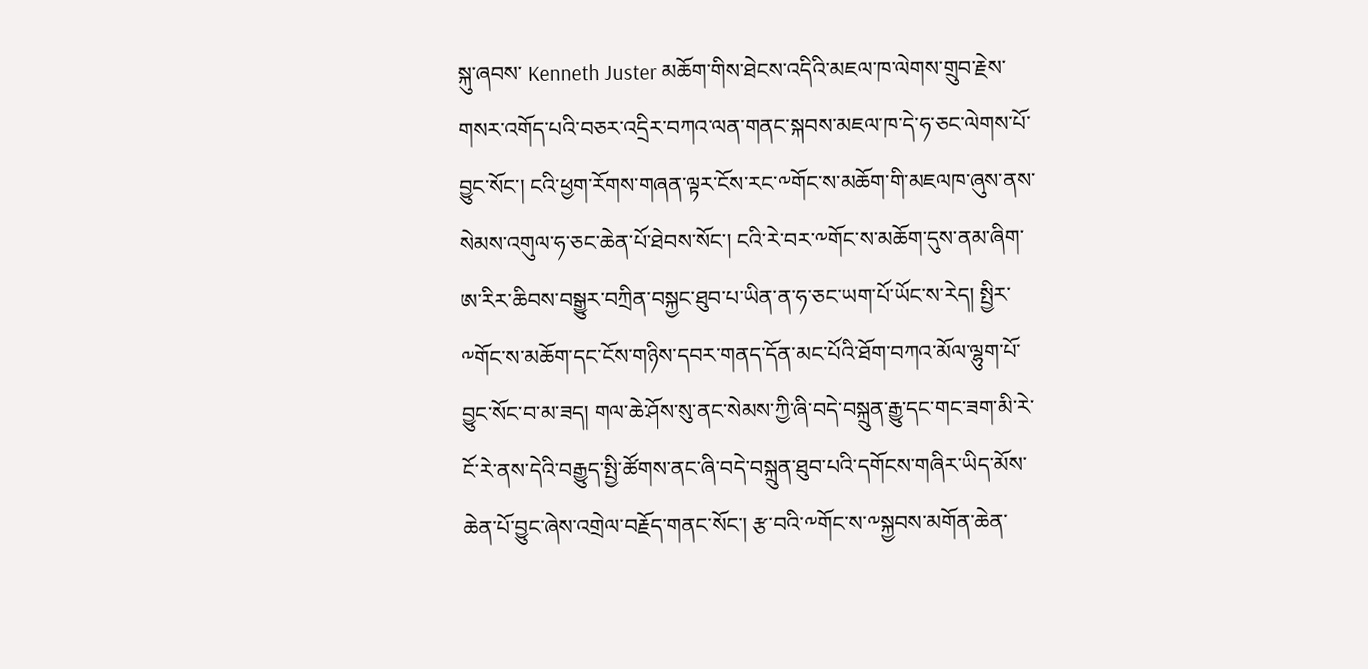སྐུ་ཞབས་ Kenneth Juster མཆོག་གིས་ཐེངས་འདིའི་མཇལ་ཁ་ལེགས་གྲུབ་རྗེས་གསར་འགོད་པའི་བཅར་འདྲིར་བཀའ་ལན་གནང་སྐབས་མཇལ་ཁ་དེ་ཧ་ཅང་ལེགས་པོ་བྱུང་སོང་། ངའི་ཕྱག་རོགས་གཞན་ལྟར་ངོས་རང་༸གོང་ས་མཆོག་གི་མཇལཁ་ཞུས་ནས་སེམས་འགུལ་ཧ་ཅང་ཆེན་པོ་ཐེབས་སོང་། ངའི་རེ་བར་༸གོང་ས་མཆོག་དུས་ནམ་ཞིག་ཨ་རིར་ཆིབས་བསྒྱུར་བཀྲིན་བསྐྱང་ཐུབ་པ་ཡིན་ན་ཧ་ཅང་ཡག་པོ་ཡོང་ས་རེད། སྤྱིར་༸གོང་ས་མཆོག་དང་ངོས་གཉིས་དབར་གནད་དོན་མང་པོའི་ཐོག་བཀའ་མོལ་ལྷུག་པོ་བྱུང་སོང་བ་མ་ཟད། གལ་ཆེ་ཤོས་སུ་ནང་སེམས་ཀྱི་ཞི་བདེ་བསྐྲུན་རྒྱུ་དང་གང་ཟག་མི་རེ་ངོ་རེ་ནས་དེའི་བརྒྱུད་སྤྱི་ཚོགས་ནང་ཞི་བདེ་བསྐྲུན་ཐུབ་པའི་དགོངས་གཞིར་ཡིད་མོས་ཆེན་པོ་བྱུང་ཞེས་འགྲེལ་བརྗོད་གནང་སོང་། རྩ་བའི་༸གོང་ས་༸སྐྱབས་མགོན་ཆེན་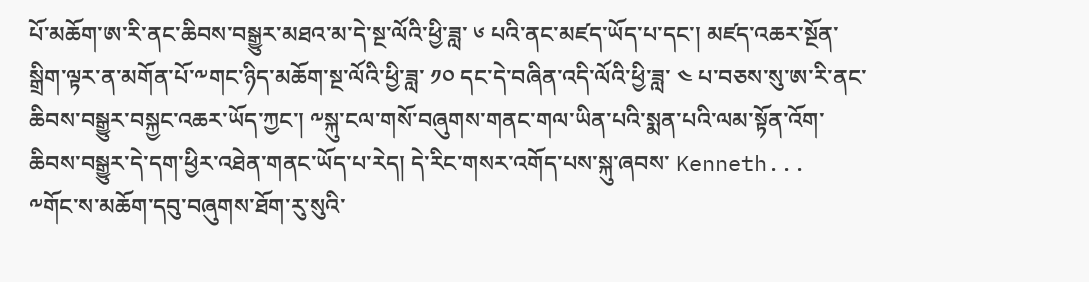པོ་མཆོག་ཨ་རི་ནང་ཆིབས་བསྒྱུར་མཐའ་མ་དེ་སྔ་ལོའི་ཕྱི་ཟླ་ ༦ པའི་ནང་མཛད་ཡོད་པ་དང་། མཛད་འཆར་སྔོན་སྒྲིག་ལྟར་ན་མགོན་པོ་༸གང་ཉིད་མཆོག་སྔ་ལོའི་ཕྱི་ཟླ་ ༡༠ དང་དེ་བཞིན་འདི་ལོའི་ཕྱི་ཟླ་ ༤ པ་བཅས་སུ་ཨ་རི་ནང་ཆིབས་བསྒྱུར་བསྐྱང་འཆར་ཡོད་ཀྱང་། ༸སྐུ་ངལ་གསོ་བཞུགས་གནང་གལ་ཡིན་པའི་སྨན་པའི་ལམ་སྟོན་འོག་ཆིབས་བསྒྱུར་དེ་དག་ཕྱིར་འཐེན་གནང་ཡོད་པ་རེད། དེ་རིང་གསར་འགོད་པས་སྐུ་ཞབས་ Kenneth...
༸གོང་ས་མཆོག་དབུ་བཞུགས་ཐོག་རུ་སུའི་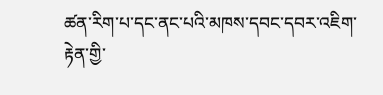ཚན་རིག་པ་དང་ནང་པའི་མཁས་དབང་དབར་འཇིག་རྟེན་གྱི་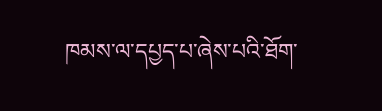ཁམས་ལ་དཔྱད་པ་ཞེས་པའི་ཐོག་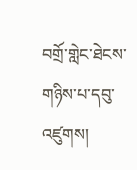བགྲོ་གླེང་ཐེངས་གཉིས་པ་དབུ་འཛུགས།